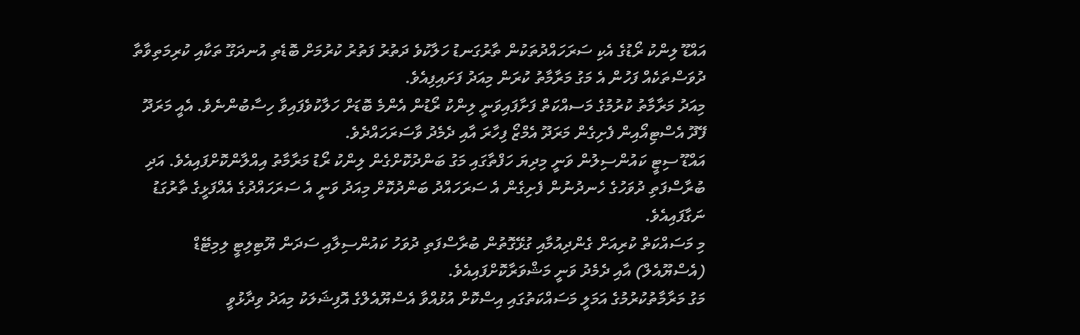އައްޑޫ ލިންކު ރޯޑުގެ އެކި ސަރަހައްދުތަކުން ތާރުގަނޑު ހަލާކުވެ ދަތުރު ފަތުރު ކުރުމަށް ބޮޑެތި އުނދަގޫ ތަކާއި ކުރިމަތިވާތާ ދުވަސްތަކެއް ފަހުން އެ މަގު މަރާމާތު ކުރަން މިއަދު ފަށައިފިއެވެ.
މިއަދު މަރާމާތު ކުރުމުގެ މަސއްކަތް ފަށާފައިވަނީ ލިންކު ރޯޑުން އެންމެ ބޮޑަށް ހަލާކުވެފައިވާ ހިސާބުންނެވެ. އެއީ މަރަދޫ ފޭދޫ އެސްޓިއޯއިން ފެށިގެން މަރަދޫ އެމްޒޯ ފިހާރަ އާއި ދެމެދު ވާސަރަހައްދެވެ.
އައްޑޫ ސިޓީ ކައުންސިލުން ވަނީ މިދިޔަ ހަފްތާގައި މަގު ބަންދުކޮށްގެން ލިންކު ރޯޑު މަރާމާތު އިއްލާންކޮށްފައިއެވެ. އަދި ބުރާސްފަތި ދުވަހުގެ ހެނދުނުން ފެށިގެން އެ ސަރަހައްދު ބަންދުކޮށް މިއަދު ވަނީ އެ ސަރަހައްދުގެ އެއްފަޅީގެ ތާރުގަޑު ނަގާފައިއެވެ.
މި މަސައްކަތް ކުރިއަށް ގެންދިއުމާއި ގުޅޭގޮތުން ބުރާސްފަތި ދުވަހު ކައުންސިލާއި ސަދަން ޔޫޓިލިޓީ ލިމިޓޭޑް (އެސްޔޫއެލް) އާއި ދެމެދު ވަނީ މަޝްވަރާކޮށްފައިއެވެ.
މަގު މަރާމާތުކުރުމުގެ އަމަލީ މަސައްކަތުގައި އިސްކޮށް އުޅުއްވާ އެސްޔޫއެލްގެ އޮފިޝަލަކު މިއަދު ވިދާޅުވީ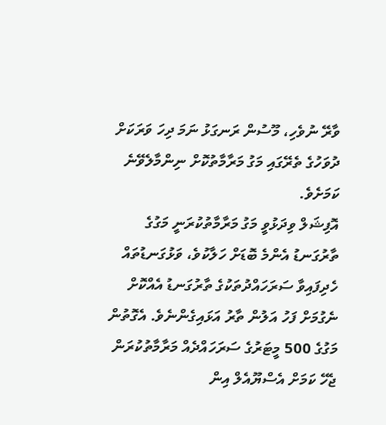ވާރޭ ނުވެހި، މޫސުން ރަނގަޅު ނަމަ ދިހަ ވަރަކަށް ދުވަހުގެ ތެރޭގައި މަގު މަރާމާތުކޮށް ނިންމާލެވޭނެ ކަމަށެވެ.
އޮފިޝަލް ވިދަޅުވީ މަގު މަރާމާތުކުރަނީ މަގުގެ ތާރުގަނޑު އެންމެ ބޮޑަށް ހަލާކުވެ، ވަޅުގަނޑުތައް ހެދިފައިވާ ސަރަހައްދުތަކުގެ ތާރުގަނޑު އެއްކޮށް ނެގުމަށް ފަހު އަލުން ތާރު އަޅައިގެންނެވެ. އެގޮތުން މަގުގެ 500 މީޓަރުގެ ސަރަހައްދެއް މަރާމާތުކުރަން ޖެހޭ ކަމަށް އެސްޔޫއެލް އިން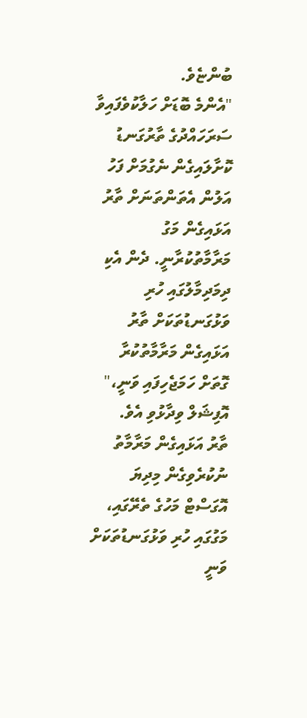ބުންޏެވެ.
"އެންމެ ބޮޑަށް ހަލާކުވެފައިވާ ސަރަހައްދުގެ ތާރުގަނޑު ކޮށާލައިގެން ނެގުމަށް ފަހު އަލުން އެތަންތަނަށް ތާރު އަޅައިގެން މަގު މަރާމާތުކުރާނީ. ދެން އެކި ދިމަދިމާލުގައި ހުރި ވަޅުގަނޑުތަކަށް ތާރު އަޅައިގެން މަރާމާތުކުރާ ގޮތަށް ހަމަޖެހިފައި ވަނީ،" އޮފިޝަލް ވިދާޅުވި އެވެ.
ތާރު އަޅައިގެން މަރާމާތު ނުކުރެވިގެން މިދިޔަ އޮގަސްޓް މަހުގެ ތެރޭގައި، މަގުގައި ހުރި ވަޅުގަނޑުތަކަށް ވަނީ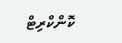ކޮންކްރިޓް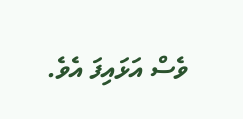ވެސް އަޅައިފަ އެވެ.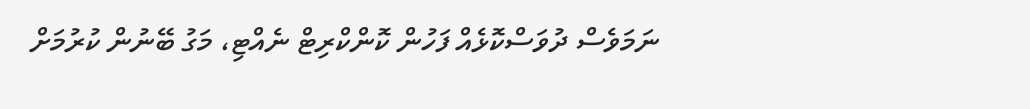ނަމަވެސް ދުވަސްކޮޅެއް ފަހުން ކޮންކްރިޓް ނެއްޓި، މަގު ބޭނުން ކުރުމަށް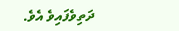ދަތިވެފައިވެ އެވެ.